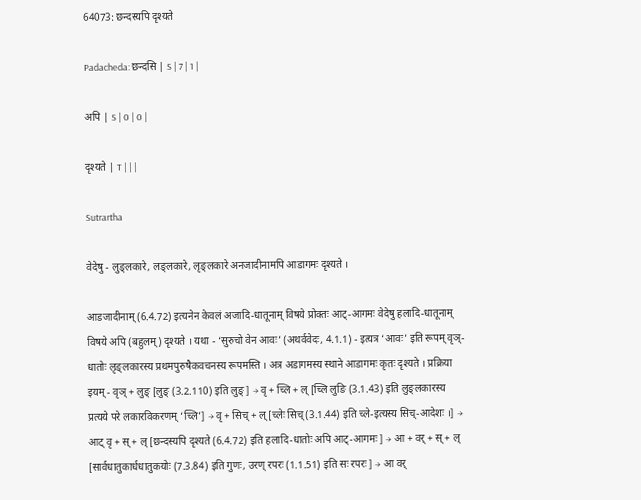64073: छन्दस्यपि दृश्यते

Padacheda: छन्दसि | S | 7 | 1 |

अपि | S | 0 | 0 |

दृश्यते | T | | |

Sutrartha

वेदेषु - लुङ्लकारे, लङ्लकारे, लृङ्लकारे अनजादीनामपि आडागमः दृश्यते ।

आडजादीनाम् (6.4.72) इत्यनेन केवलं अजादि-धातूनाम् विषये प्रोक्तः आट्-आगमः वेदेषु हलादि-धातूनाम् विषये अपि (बहुलम्) दृश्यते । यथा - ‘सुरुचो वेन आवः’ (अथर्ववेदः, 4.1.1) - इत्यत्र ‘आवः’ इति रूपम् वृञ्-धातोः लृङ्लकारस्य प्रथमपुरुषैकवचनस्य रूपमस्ति । अत्र अडागमस्य स्थाने आडागमः कृतः दृश्यते । प्रक्रिया इयम् - वृञ् + लुङ् [लुङ् (3.2.110) इति लुङ्] → वृ + च्लि + ल् [च्लि लुङि (3.1.43) इति लुङ्लकारस्य प्रत्यये परे लकारविकरणम् ‘च्लि’] → वृ + सिच् + ल् [च्लेः सिच् (3.1.44) इति च्ले-इत्यस्य सिच्-आदेशः ।] → आट् वृ + स् + ल् [छन्दस्यपि दृश्यते (6.4.72) इति हलादि-धातोः अपि आट्-आगमः] → आ + वर् + स् + ल् [सार्वधातुकार्धधातुकयोः (7.3.84) इति गुणः, उरण् रपरः (1.1.51) इति सः रपरः] → आ वर्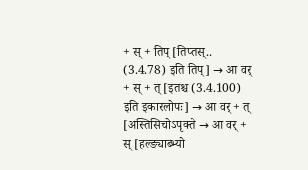+ स् + तिप् [तिप्तस्.. (3.4.78) इति तिप्] → आ वर् + स् + त् [इतश्च (3.4.100) इति इकारलोपः] → आ वर् + त् [अस्तिसिचोऽपृक्ते → आ वर् + स् [हल्ङ्याब्भ्यो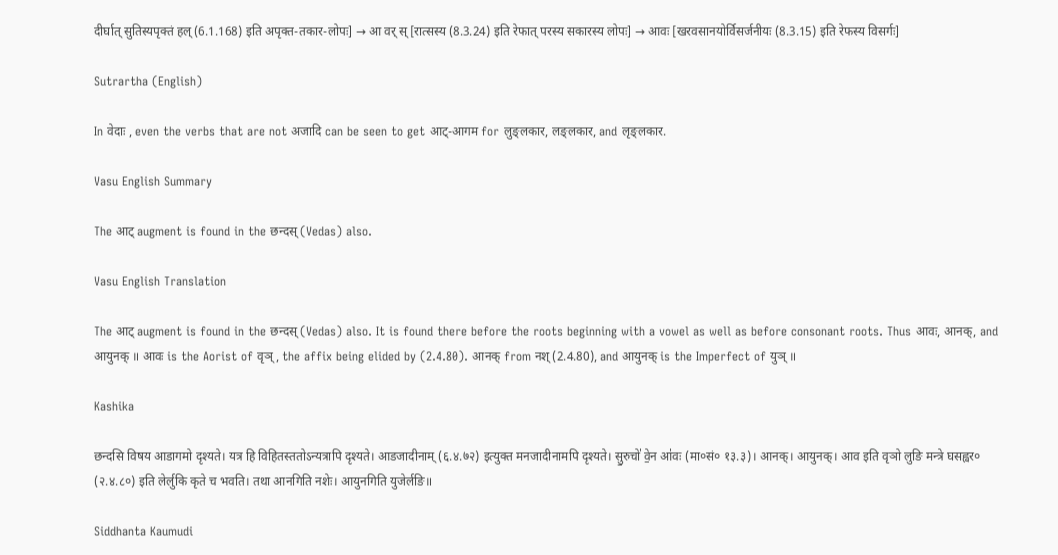दीर्घात् सुतिस्यपृक्तं हल् (6.1.168) इति अपृक्त-तकार-लोपः] → आ वर् स् [रात्सस्य (8.3.24) इति रेफात् परस्य सकारस्य लोपः] → आवः [खरवसानयोर्विसर्जनीयः (8.3.15) इति रेफस्य विसर्गः]

Sutrartha (English)

In वेदाः , even the verbs that are not अजादि can be seen to get आट्-आगम for लुङ्लकार, लङ्लकार, and लृङ्लकार.

Vasu English Summary

The आट् augment is found in the छन्दस् (Vedas) also.

Vasu English Translation

The आट् augment is found in the छन्दस् (Vedas) also. It is found there before the roots beginning with a vowel as well as before consonant roots. Thus आवः, आनक्, and आयुनक् ॥ आवः is the Aorist of वृञ्, the affix being elided by (2.4.80). आनक् from नश् (2.4.80), and आयुनक् is the Imperfect of युञ् ॥

Kashika

छन्दसि विषय आडागमो दृश्यते। यत्र हि विहितस्ततोऽन्यत्रापि दृश्यते। आडजादीनाम् (६.४.७२) इत्युक्त मनजादीनामपि दृश्यते। सु॒रुचो॑ वे॒न आ॑वः (मा०सं० १३.३)। आनक्। आयुनक्। आव इति वृञो लुङि मन्त्रे घसह्वर० (२.४.८०) इति लेर्लुकि कृते च भवति। तथा आनगिति नशेः। आयुनगिति युजेर्लङि॥

Siddhanta Kaumudi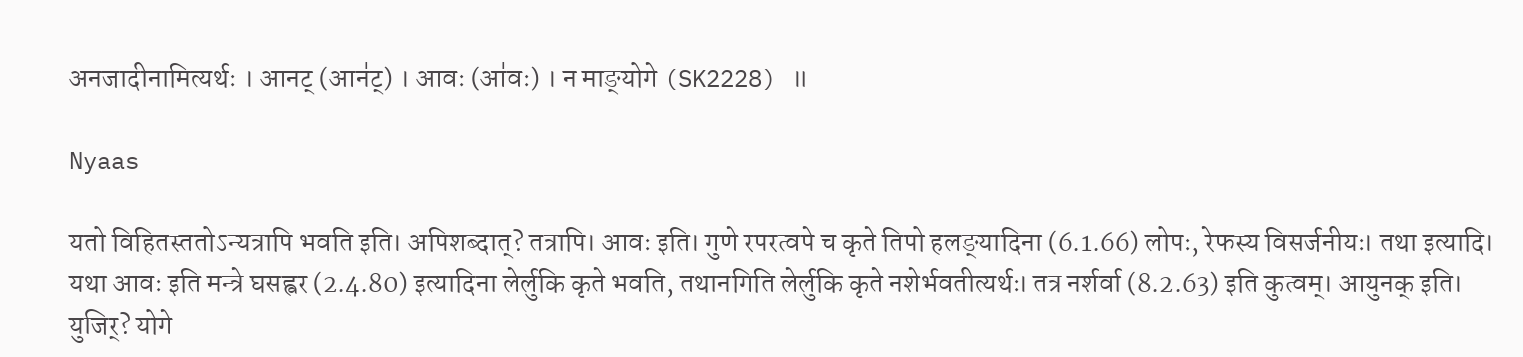अनजादीनामित्यर्थः । आनट् (आन॑ट्) । आवः (आ॑वः) । न माङ्योगे (SK2228) ॥

Nyaas

यतो विहितस्ततोऽन्यत्रापि भवति इति। अपिशब्दात्? तत्रापि। आवः इति। गुणे रपरत्वपे च कृते तिपो हलङ्यादिना (6.1.66) लोपः, रेफस्य विसर्जनीयः। तथा इत्यादि। यथा आवः इति मन्त्रे घसह्वर (2.4.80) इत्यादिना लेर्लुकि कृते भवति, तथानगिति लेर्लुकि कृते नशेर्भवतीत्यर्थः। तत्र नर्शर्वा (8.2.63) इति कुत्वम्। आयुनक् इति। युजिर्? योगे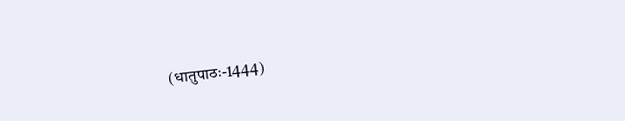(धातुपाठः-1444)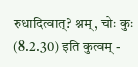रुधादित्वात्? श्नम्, चोः कुः (8.2.30) इति कुत्वम् -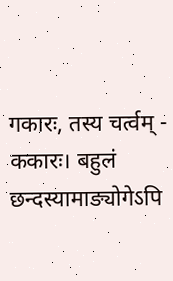गकारः, तस्य चर्त्वम् - ककारः। बहुलं छन्दस्यामाङ्योगेऽपि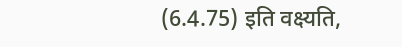(6.4.75) इति वक्ष्यति,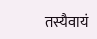तस्यैवायं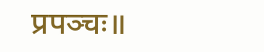प्रपञ्चः॥